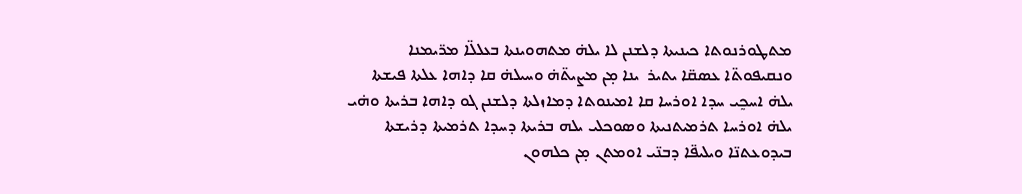ܡܬܛܘܪܢܘܬܐ ܟܝܢܝܬܐ ܕܠܫܢܢ ܠܐ ܝܠܗ̇ ܡܬܗܘܝܢܬܐ ܒܥܠܠ̈ܐ ܡܪ̈ܝܡܢܐ ܘܢܩܝܦܘܬ̈ܐ ܥܣܩ̈ܐ ܝܬܝܪ  ܝܢܐ ܡ̣ܢ ܡܨܝܬ̈ܗ̇ ܘܚܝܠܗ̇ ܩܐ ܕܐܗܐ ܥܠܬܐ ܦܝܫܬܐ ܝܠܗ̇ ܐܚܟ̰ܝ ܚܕܐ ܐܘܪܚܐ ܩܐ ܐܡܝܢܘܬܐ ܕܡܐܙܠܬܐ ܕܠܫܢܢ ܓܘ ܕܐܗܐ ܒܪܝܬܐ ܘܗ̇ܝ ܝܠܗ̇ ܐܘܪܚܐ ܬܪܡܝܬܢܝܬܐ ܘܣܘܟܠܝ ܝܠܗ ܒܪܝܬܐ ܕܚܕܐ ܬܪܡܝܬܐ ܕܪܝܫܬܐ ܒܝܕܘܥܬܢ̈ܐ ܘܝܠܝܦ̈ܐ ܕܒܢ̈ܝ ܐܘܡܬܢ ܡ̣ܢ ܟܠܗܘܢ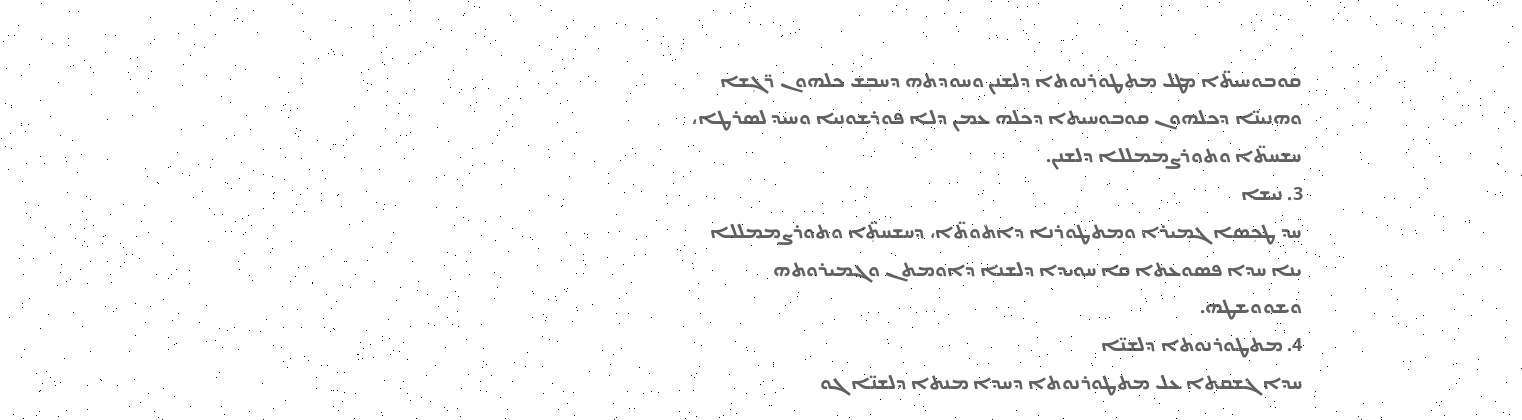ܩܘܒܘܚܝܬ̈ܐ ܡܛܠ ܡܬܛܘܪܢܘܬܐ ܕܠܫܢܢ ܘܚܘܕܬܗ ܕܚܒܼܫ ܟܠܗܘܢ ܪ̈ܓܼܫܐ ܘܗܢܝܢ̈ܐ ܕܟܠܗܘܢ ܩܘܒܘܚܝܬܐ ܕܟܠܗ ܥܡܢ ܕܠܐ ܦܘܪܫܘܢܝܐ ܘܚܝܕ ܠܣܪܛܐ، ܚܫܚܬ̈ܐ ܘܬܘܪܨܡܡܠܠܐ ܕܠܫܢܢ.
3. ܢܝܫܐ
ܚܕ ܛܟܼܣܐ ܓܡܝܪܐ ܘܡܬܛܘܪܢܐ ܕܐܬܘܬ̈ܐ، ܕܚܫܚܬܼ̈ܐ ܘܬܘܪܨܡܡܠܠܐ ܝܢܐ ܚܕܐ ܦܣܘܥܬܐ ܩܐ ܚܘܝܕܐ ܕܠܫܢܐ ܕܐܘܡܬܢ ܘܓܡܝܪܘܬܗ ܘܫܘܘܫܛܗ.
4. ܡܬܛܘܪܢܘܬܐ ܕܠܫܢ̈ܐ
ܚܕܐ ܓܫܩܬܐ ܥܠ ܡܬܛܘܪܢܘܬܐ ܕܚܕܐ ܡܢܬܐ ܕܠܫܢ̈ܐ ܓܘ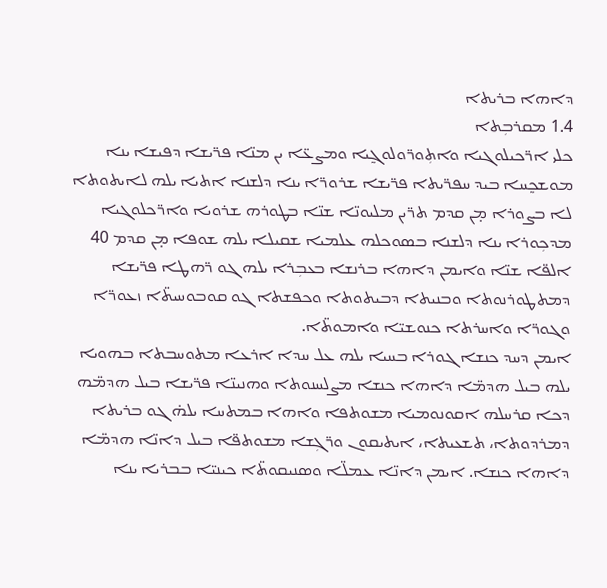ܕܐܗܐ ܒܪܝܬܐ
1.4 ܡܩܪܒܼܬܐ
ܟܠܝ ܐܪ̈ܟܝܠܘܓܝܐ ܘܐܬܼܘܪ̈ܘܠܘܓ̰ܝܐ ܘܡܨܥ̈ܐ ܝܢ ܡܢ̈ܐ ܦܪ̈ܝܫܐ ܕܦܝܫܐ ܝܢܐ ܡܘܫܟ̰ܚܐ ܒܝܕ ܚܦܪ̈ܝܬܐ ܦܪ̈ܝܫܐ ܫܪܘܪ̈ܐ ܝܢܐ ܕܠܫܢܐ ܐܬܝܐ ܝܠܗ ܠܐܝܬܘܬܐ ܠܐ ܒܨܘܪܐ ܡ̣ܢ ܩܕܡ ܬܪ̈ܝܢ ܡܠܝܘܢ̈ܐ ܫܢ̈ܐ ܒܛܘܪܗ ܫܪܘܝܐ ܘܐܪ̈ܟܠܘܓܝܐ ܡܕܟܼܘܪܐ ܝܢܐ ܕܠܫܢܐ ܒܣܘܟܠܗ ܥܠܡܝܐ ܫܩܝܠܐ ܝܠܗ ܫܘܦܐ ܡ̣ܢ ܩܕܡ 40 ܐܠܦ̈ܐ ܫܢ̈ܐ ܘܐܝܡܢ ܕܐܗܐ ܒܪܢܫܐ ܒܥܒܼܪܐ ܝܠܗ ܓܘ ܪ̈ܗܛܐ ܦܪ̈ܝܫܐ ܕܡܬܛܘܪܢܘܬܐ ܘܒܢܝܬܐ ܕܒܝܬܘܬܐ ܘܟܦܫܬܐ ܓܘ ܩܘܒܘܚܝܬ̈ܐ ܙܥܘܪ̈ܐ ܘܓܘܪ̈ܐ ܘܐܚܪܬܐ ܟܢܘܫܝ̈ܐ ܘܐܡܘܬ̈ܐ.
ܐܝܡܢ ܕܚܕ ܟܢܫܐ ܓܘܪܐ ܒܚܝܐ ܝܠܗ ܥܠ ܚܕܐ ܐܪܥܐ ܡܬܘܚܒܬܐ ܒܗܘܝܐ ܝܠܗ ܒܝܠ ܗܕܡ̈ܐ ܕܐܗܐ ܟܢܫܐ ܡܨܠܚܢܘܬܐ ܘܗܢܝܢ̈ܐ ܦܪ̈ܝܫܐ ܒܝܠ ܗܕܡ̈ܗ ܕܟܐ ܩܪܚܠܗ ܐܩܘܢܘܡܝܐ ܡܫܘܬܦܐ ܘܐܗܐ ܒܡܬܚܐ ܝܠܗ̇ ܓܘ ܒܪܝܬܐ ܕܡܪܕܘܬܐ، ܬܫܥܝܬܐ، ܐܝܬܝܩܘܢ ܘܪ̈ܓܼܫܐ ܡܫܘܬܦ̈ܐ ܒܝܠ ܕܐܢ̈ܐ ܗܕܡ̈ܐ ܕܐܗܐ ܟܢܫܐ. ܐܝܡܢ ܕܐܢ̈ܐ ܥܡܠ̈ܐ ܘܣܢܝܩܘܬ̈ܐ ܟܝܢܝ̈ܐ ܒܒܪܝܐ ܝܢܐ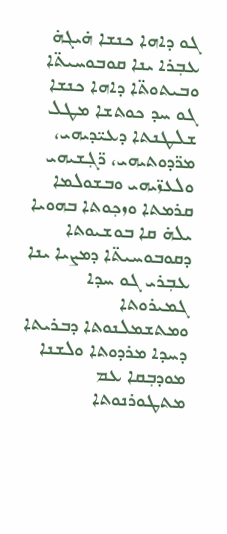ܓܘ ܕܐܗܐ ܟܢܫܐ ܗ̇ܝܓܗ̇ ܥܒܼܪܐ ܝܢܐ ܩܘܒܘܚܝܬ̈ܐ ܘܒܝܬܘܬ̈ܐ ܕܐܗܐ ܟܢܫܐ ܓܘ ܚܕ ܟܘܬܫܐ ܡܛܠ ܫܠܛܢܬܐ ܕܥܝ̈ܕܝܗܝ، ܡܪ̈ܕܘܬܝܗܝ، ܪ̈ܓܼܫܝܗܝ ܘܠܥܙ̈ܝܗܝ ܘܒܫܘܠܡܐ ܩܪܡܬܐ ܘܙܟܼܘܬܐ ܒܗܘܝܐ ܝܠܗ̇ ܩܐ ܒܘܫܝܘܬܐ ܕܩܘܒܘܚܝܬ̈ܐ ܕܡܨܝܐ ܝܢܐ ܥܒܼܪܝ ܓܘ ܚܕܐ ܓܡܝܪܘܬܐ ܘܡܬܫܡܠܢܘܬܐ ܕܒܪܝܬܐ ܕܚܕܐ ܡܪܕܘܬܐ ܘܠܫܢܐ ܡܘܕܒܼܩܐ ܥܡ ܡܬܛܘܪܢܘܬܐ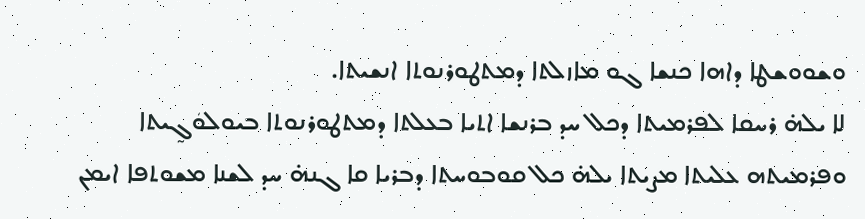ܘܫܘܘܫܛܐ ܕܐܗܐ ܟܢܫܐ ܓܘ ܡܐܙܠܬܐ ܕܡܬܛܘܪܢܘܬܐ ܐܢܫܝܬܐ.
ܠܐ ܝܠܗ̇ ܪܚܩܐ ܠܦܪܡܝܬܐ ܕܟܠ ܚܕ ܒܪܢܫܐ ܐܬܝܐ ܒܥܠܬܐ ܕܡܬܛܘܪܢܘܬܐ ܒܝܘܠܘܿܓ̰ܝܬܐ ܘܦܪܡܝܬܗ ܥܠܝܬܐ ܡܨܝܬܐ ܝܠܗ̇ ܟܠ ܩܘܒܘܚܬܐ ܕܒܪܝܐ ܩܐ ܓܢܗ̇ ܚܕ ܠܫܢܐ ܡܫܘܬܦܐ ܐܝܡܢ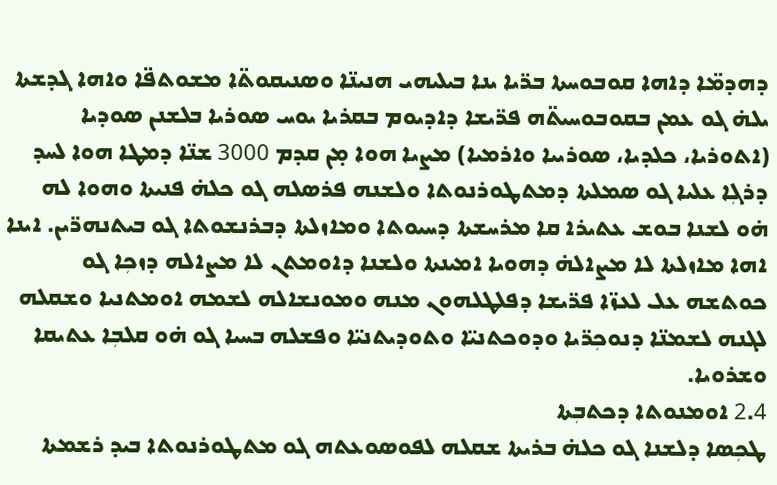ܕܗܕܡ̈ܐ ܕܐܗܐ ܩܘܒܘܚܬܐ ܒܪ̈ܝܐ ܝܢܐ ܒܝܠܝܗܝ ܗܢܝܢ̈ܐ ܘܣܢܝܩܘܬ̈ܐ ܡܫܘܬܦ̈ܐ ܘܐܗܐ ܓܕܫܬܐ ܝܠܗ̇ ܓܘ ܥܡܢ ܒܩܘܒܘܚܝܬ̈ܗ ܦܪ̈ܝܫܐ ܕܐܕܝܘܡ ܒܩܪܝܐ ܝܘܚ ܣܘܪܝܐ ܒܠܫܢܢ ܣܘܕܝܐ (ܐܬܘܪܝܐ، ܟܠܕܝܐ، ܣܘܪܝܝܐ ܘܐܪܡܝܐ) ܡܨܝܐ ܗܘܐ ܡ̣ܢ ܩܕܡ 3000 ܫܢ̈ܐ ܕܡܛܐ ܗܘܐ ܠܚܕ ܕܪܓܼܐ ܥܠܝܐ ܓܘ ܣܡܠܬܐ ܕܡܬܛܘܪܢܘܬܐ ܘܠܫܢܗ ܦܪܣܠܗ ܓܘ ܟܠܗ̇ ܦܢܝܬܐ ܘܗܘܐ ܠܗ ܗ̇ܘ ܠܫܢܐ ܒܘܫ ܥܬܝܪܐ ܩܐ ܡܪܚܫܬܐ ܕܚܝܘܬܐ ܘܡܐܙܠܬܐ ܕܒܪܢܫܘܬܐ ܓܘ ܒܝܬܢܗܪ̈ܝܢ. ܐܝܢܐ ܐܗܐ ܡܐܙܠܬܐ ܠܐ ܡܨܐܠܗ̇ ܕܗܘܝܐ ܐܡܝܢܬܐ ܘܠܫܢܐ ܕܐܘܡܬܢ ܠܐ ܡܨܐܠܗ ܕܙܟܼܐ ܓܘ ܟܘܬܫܗ ܥܠ ܠܥܙ̈ܐ ܦܪ̈ܝܫܐ ܕܦܠܛܠܗܘܢ ܡܢܗ ܘܡܘܢܫܐܠܗ ܠܫܡܗ ܐܘܡܬܢܝܐ ܘܫܩܠܗ ܠܓܢܗ ܠܫܡܢ̈ܐ ܕܢܘܟܼܪ̈ܝܐ ܘܕܘܟܬܢܝ̈ܐ ܘܬܘܕܝܬܢܝ̈ܐ ܘܦܫܠܗ ܒܚܝܐ ܓܘ ܗ̇ܘ ܩܠܒܼܐ ܥܬܝܩܐ ܘܫܪܘܝܐ.
2.4 ܐܘܡܢܘܬܐ ܕܟܬܒܼܬܐ
ܛܟܼܣܐ ܕܠܫܢܐ ܓܘ ܟܠܗ̇ ܒܪܝܬܐ ܫܩܠܗ ܠܦܘܣܘܥܬܗ ܓܘ ܡܬܛܘܪܢܘܬܐ ܒܝܕ ܪܫܡܬܐ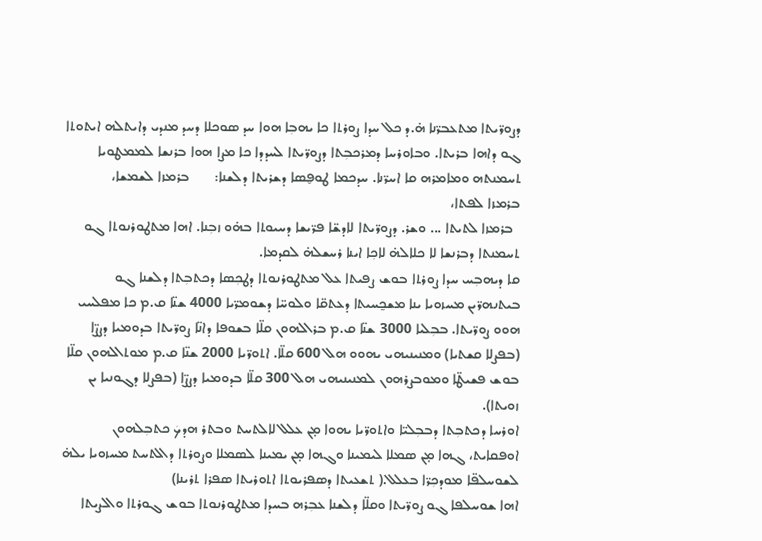ܕܨܘܪ̈ܝܬܐ ܡܬܥܒܪ̈ܢܐ ܗ̇.ܕ ܟܠ ܚܕܐ ܨܘܪܬܐ ܟܐ ܝܗܒܼܐ ܗܘܐ ܚܕ ܣܘܟܠܐ ܕܚܕ ܡܢܕܝ ܕܐܝܬܠܗ ܐܝܬܘܬܐ ܓܘ ܕܐܗܐ ܒܪܝܬܐ. ܘܒܐܘܪܚܐ ܕܡܪܟܒܼܬܐ ܕܨܘܪ̈ܝܬܐ ܠܚܕܕܐ ܟܐ ܡܨܐ ܗܘܐ ܒܪܢܫܐ ܠܡܡܛܘܝܐ ܬܚܡܢܬܗ ܘܡܐܡܪܗ ܩܐ ܐܚܪ̈ܢܐ. ܚܕܟܡܐ ܛܘܦ̮ܣܐ ܕܫܪܝܬܐ ܕܠܫܢܐ:       ܒܪܡܙܐ ܠܫܡܫܐ،       ܒܪܡܙܐ ܠܦܬܐ،
  ܒܪܡܙܐ ܠܬܝܬܐ ... ܘܫܪ. ܕܨܘܪ̈ܝܬܐ ܠܐܕܫ̈ܐ ܦܪ̈ܝܫܐ ܕܚܝܘܬܐ ܒܗ̇ܘ ܙܒܼܢܐ. ܐܗܐ ܡܬܛܘܪܢܘܬܐ ܓܘ ܬܚܡܢܬܐ ܕܒܪܢܫܐ ܠܐ ܟܠܐܠܗ̇ ܠܐܟܼܐ ܐܝܢܐ ܪܚܫܠܗ̇ ܠܩܕܡܐ.
ܩܐ ܕܝܗܒܼܚ ܚܕܐ ܨܘܪܬܐ ܒܘܫ ܨܦܝܬܐ ܥܠ ܡܬܛܘܪܢܘܬܐ ܕܛܟܼܣܐ ܕܟܬܒܼܬܐ ܕܠܫܢܐ ܓܘ ܒܝܬܢܗܪ̈ܝܢ ܡܚܙܘܝܐ ܝܢܐ ܡܫܟ̰ܚܝܬܐ ܕܥܬܩ̈ܐ ܘܠܘܚ̈ܐ ܕܫܘܡܪ̈ܝܐ 4000 ܫܢ̈ܐ ܩ.ܡ ܟܐ ܡܦܠܚܝ ܗܘܘ ܨܘܪ̈ܝܬܐ. ܒܒܼܠܝܐ 3000 ܫܢ̈ܐ ܩ.ܡ ܒܪܐܠܗܘܢ ܩܠ̈ܐ ܒܫܘܦܐ ܕܐܢ̈ܐ ܨܘܪ̈ܝܬܐ ܒܕܘܡܝܐ ܕܨܨ̈ܐ (ܒܦܨܠܐ ܩܫܬܝܐ) ܘܡܢܝܢܝܗܝ ܝܗܘܘ ܗܠ 600 ܩܠ̈ܐ. ܐܬܘܪ̈ܝܐ 2000 ܫܢ̈ܐ ܩ.ܡ ܡܘܬܐܠܗܘܢ ܩܠ̈ܐ ܒܘܫ ܦܫܝܛ̈ܐ ܘܡܘܒܨܪܗܘܢ ܠܡܢܝܢܝܗܝ ܗܠ 300 ܩܠ̈ܐ ܒܕܘܡܝܐ ܕܨܨ̈ܐ (ܒܦܨܠܐ ܕܓܘܢܝܐ ܝܢ ܙܘܝܬܐ).
ܐܘܪܚܐ ܕܟܬܒܼܬܐ ܕܒܒܼܠܝ̈ܐ ܘܐܬܘܪ̈ܝܐ ܝܗܘܐ ܡ̣ܢ ܥܠܠ ܠܐܠܬܚܬ ܘܒܬܪ ܗܕܟܿ ܟܬܒܼܠܗܘܢ ܐܘܦܩܐܝܬ، ܓܗܐ ܡ̣ܢ ܣܡܠܐ ܠܝܡܝܢܐ ܘܓܗܐ ܡ̣ܢ ܝܡܝܢܐ ܠܣܡܠܐ ܘܨܘܪܬܐ ܕܐܠܬܚܬ ܡܚܙܘܝܐ ܝܠܗ̇ ܠܫܘܚܠܦ̈ܐ ܡܘܕܟܼܪ̈ܐ ܒܥܠܠ.( ܬܫܥܝܬܐ ܕܣܦܪܝܘܬܐ ܐܬܘܪܝܬܐ ܣܦܪܐ ܬܪܝܢܐ)
ܐܗܐ ܫܘܚܠܦܐ ܓܘ ܨܘܪ̈ܝܬܐ ܘܩܠ̈ܐ ܕܠܫܢܐ ܥܒܼܪܗ ܒܚܕܐ ܡܬܛܘܪܢܘܬܐ ܒܘܫ ܓܘܪܬܐ ܘܐܠܨܝܬܐ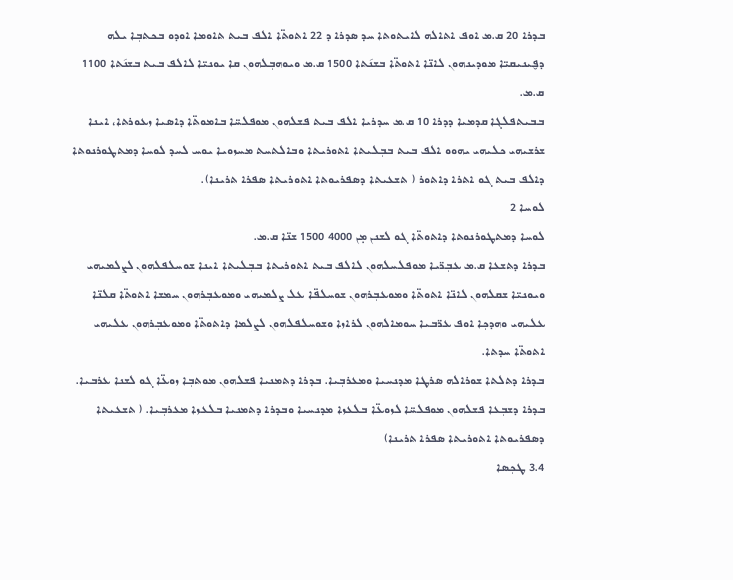ܒܕܪܐ 20 ܩ.ܡ ܐܘܦ ܐܬܐܠܗ ܠܐܝܬܘܬܐ ܚܕ ܣܕܪܐ ܕ 22 ܐܬܘܬ̈ܐ ܐܠܦ ܒܝܬ ܬܐܘܡܐ ܐܘܕܘ ܒܟܬܒܼܐ ܝܠܗ ܕܦ̮ܝܢܝܩܝ̈ܐ ܡܘܕܝܢܗܘܢ ܠܐܢ̈ܐ ܐܬܘܬ̈ܐ ܒܫܢ݇ܬܐ 1500 ܩ.ܡ ܘܝܘܗܒܼܠܗܘܢ ܩܐ ܝܘܢܝ̈ܐ ܠܐܠܦ ܒܝܬ ܒܫܢ݇ܬܐ 1100 ܩ.ܡ.
ܒܒܝܬܦܠܓܐ ܩܕܡܝܐ ܕܕܪܐ 10 ܩ.ܡ ܚܕܪܝܐ ܐܠܦ ܒܝܬ ܦܫܠܗܘܢ ܡܘܦܠܚ̈ܐ ܒܐܡܘܬ̈ܐ ܕܐܣܝܐ ܙܥܘܪܬܐ، ܐܝܢܐ ܫܪܫܝܗܝ ܟܠܝܗܝ ܝܗܘܘ ܐܠܦ ܒܝܬ ܒܒܼܠܝܬܐ ܐܬܘܪܝܬܐ ܘܒܐܠܬܚܬ ܡܚܙܘܝܐ ܝܘܚ ܠܚܕ ܠܘܚܐ ܕܡܬܛܘܪܢܘܬܐ ܕܐܠܦ ܒܝܬ ܓܘ ܐܬܪܐ ܕܐܬܘܪ ( ܬܫܥܝܬܐ ܕܣܦܪܝܘܬܐ ܐܬܘܪܝܬܐ ܣܦܪܐ ܬܪܝܢܐ).
ܠܘܚܐ 2
ܠܘܚܐ ܕܡܬܛܘܪܢܘܬܐ ܕܐܬܘܬ̈ܐ ܓܘ ܠܫܢܢ ܡ̣ܢ 4000 1500 ܫܢ̈ܐ ܩ.ܡ.
ܒܕܪܐ ܕܬܫܥܐ ܩ.ܡ ܥܒܼܪ̈ܝܐ ܡܘܦܠܚܠܗܘܢ ܠܐܠܦ ܒܝܬ ܐܬܘܪܝܬܐ ܒܒܼܠܝܬܐ ܐܝܢܐ ܫܘܚܠܦܠܗܘܢ ܠܨܠܡܝܗܝ ܘܝܘܢܝ̈ܐ ܫܩܠܗܘܢ ܠܐܢ̈ܐ ܐܬܘܬ̈ܐ ܘܡܘܥܒܼܪܗܘܢ ܫܘܚܠܦ̈ܐ ܥܠ ܨܠܡܝܗܝ ܘܡܘܥܒܼܪܗܘܢ ܚܡܫܐ ܐܬܘܬ̈ܐ ܩܠܢ̈ܐ ܥܠܝܗܝ ܘܗܕܟܼܐ ܐܘܦ ܥܪ̈ܒܝܐ ܚܘܡܐܠܗܘܢ ܠܪܐܙܐ ܘܫܘܚܠܦܠܗܘܢ ܠܨܠܡܐ ܕܐܬܘܬ̈ܐ ܘܡܘܥܒܼܪܗܘܢ ܥܠܝܗܝ ܐܬܘܬ̈ܐ ܚܕܬܐ.
ܒܕܪܐ ܕܬܠܬܐ ܫܘܪܐܠܗ ܣܪܛܐ ܡܕܢܚܝܐ ܘܡܥܪܒܼܝܐ. ܒܕܪܐ ܕܬܡܢܝܐ ܦܫܠܗܘܢ ܡܘܬܒܼܐ ܙܘܥ̈ܐ ܓܘ ܠܫܢܐ ܥܪܒܝܐ. ܒܕܪܐ ܕܫܒܼܥܐ ܦܫܠܗܘܢ ܡܘܦܠܚ̈ܐ ܠܙܘܥ̈ܐ ܒܠܥܙܐ ܡܕܢܚܝܐ ܘܒܕܪܐ ܕܬܡܢܝܐ ܒܠܥܙܐ ܡܥܪܒܼܝܐ. ( ܬܫܥܝܬܐ ܕܣܦܪܝܘܬܐ ܐܬܘܪܝܬܐ ܣܦܪܐ ܬܪܝܢܐ)
3.4 ܛܟܼܣܐ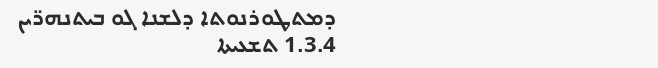ܕܡܬܛܘܪܢܘܬܐ ܕܠܫܢܐ ܓܘ ܒܝܬܢܗܪ̈ܝܢ
1.3.4 ܬܫܥܝܬܐ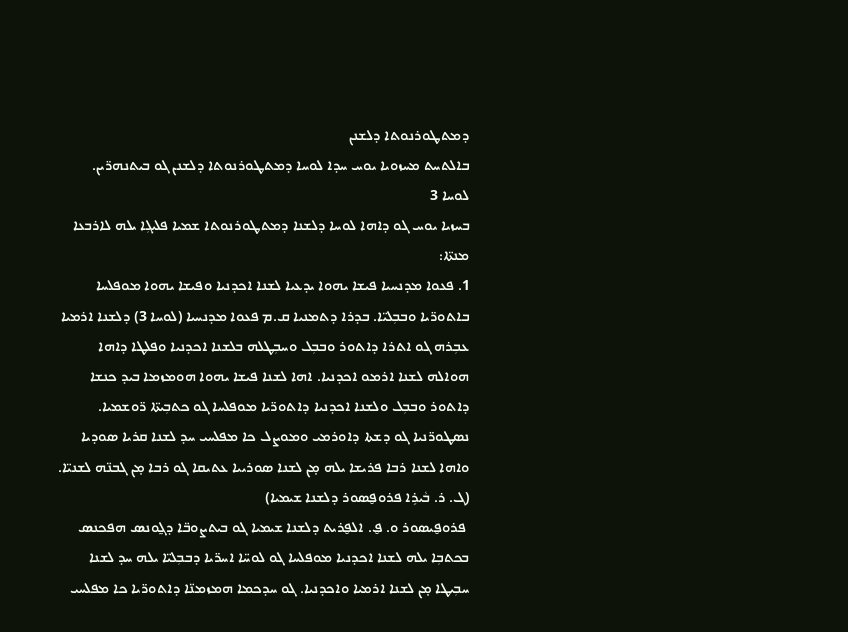ܕܡܬܛܘܪܢܘܬܐ ܕܠܫܢܢ
ܒܐܠܬܚܬ ܡܚܙܘܝܐ ܝܘܚ ܚܕܐ ܠܘܚܐ ܕܡܬܛܘܪܢܘܬܐ ܕܠܫܢܢ ܓܘ ܒܝܬܢܗܪ̈ܝܢ.
ܠܘܚܐ 3
ܒܚܙܝܐ ܝܘܚ ܓܘ ܕܐܗܐ ܠܘܚܐ ܕܠܫܢܐ ܕܡܬܛܘܪܢܘܬܐ ܫܡܝܐ ܦܠܝܓܼܐ ܝܠܗ ܠܐܪܒܥܐ ܡܢܬ̈ܐ:
1. ܦܥܘܐ ܡܕܢܚܝܐ ܦܝܫܐ ܝܗܘܐ ܝܕܥܝܐ ܠܫܢܐ ܐܟܕܢܝܐ ܘܦܝܫܐ ܝܗܘܐ ܡܘܦܠܚܐ ܒܐܬܘܪ̈ܝܐ ܘܒܒܼܠܝ̈ܐ. ܒܕܪܐ ܕܬܡܢܝܐ ܩ.ܡ ܦܥܘܐ ܡܕܢܚܝܐ (ܠܘܚܐ 3) ܕܠܫܢܐ ܐܪܡܝܐ ܥܒܼܪܗ ܓܘ ܐܬܪܐ ܕܐܬܘܪ ܘܒܒܼܠ ܘܚܒܼܛܠܗ ܒܠܫܢܐ ܐܟܕܢܝܐ ܘܦܠܛܐ ܕܐܗܐ ܗܘܐܠܗ ܠܫܢܐ ܐܪܡܘ ܐܟܕܢܝܐ. ܐܗܐ ܠܫܢܐ ܦܝܫܐ ܝܗܘܐ ܗܘܡܙܡܐ ܒܝܕ ܟܢܫܐ ܕܐܬܘܪ ܘܒܒܼܠ ܘܠܫܢܐ ܐܟܕܢܝܐ ܕܐܬܘܪ̈ܝܐ ܡܘܦܠܚܐ ܓܘ ܟܬܒܼܝܬ̈ܐ ܪ̈ܘܫܡܝܐ. ܢܣܛܘܪ̈ܢܝܐ ܓܘ ܕܫܬܐ ܕܐܘܪܡܝ ܘܡܘܨܠ ܟܐ ܡܦܠܚܝ ܚܕ ܠܫܢܐ ܩܪܝܐ ܣܘܕܝܐ ܘܐܗܐ ܠܫܢܐ ܪܒܐ ܦܪܝܫܐ ܝܠܗ ܡ̣ܢ ܠܫܢܐ ܣܘܪܝܝܐ ܥܬܝܩܐ ܓܘ ܪܒܐ ܡ̣ܢ ܓܒܢ̈ܗ ܠܫܢܝ̈ܐ.
(ܓ. ܪ. ܒܵܝܪܹܐ ܦܪܘܦ̮ܣܘܪ ܕܠܫܢܐ ܫܝܡܝܐ)
 ܦܪܘܦ̮ܝܣܘܪ ܘ. ܦ̮. ܐܠܦ̮ܪܝܬ ܕܠܫܢܐ ܫܝܡܝܐ ܓܘ ܒܝܬܨܘܒ̈ܐ ܕܓ̰ܘܢܣ ܗܦܟܢܣ ܒܟܬܒܼܐ ܝܠܗ ܠܫܢܐ ܐܟܕܢܝܐ ܡܘܦܠܚܐ ܓܘ ܠܘܚ̈ܐ ܐܚܪ̈ܝܐ ܕܒܒܼܠܝ̈ܐ ܝܠܗ ܚܕ ܠܫܢܐ ܚܒܼܝܛܐ ܡ̣ܢ ܠܫܢܐ ܐܪܡܝܐ ܘܐܟܕܢܝܐ. ܓܘ ܚܕܟܡܐ ܗܡܙܡܢ̈ܐ ܕܐܬܘܪ̈ܝܐ ܟܐ ܡܦܠܚܝ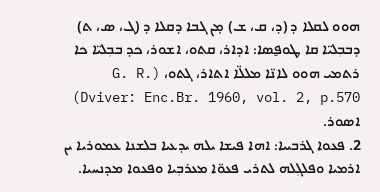ܗܘܘ ܠܩܠܐ ܕ (ܕ، ܩ، ܫ) ܡ̣ܢ ܓܒܐ ܕܩܠܐ ܕ (ܓ، ܣ، ܬ) ܕܒܒܼܠܝ̈ܐ ܩܐ ܛܘܦ̮ܣܐ: ܐܕܐܪ، ܩܬܘ، ܐܫܘܪ، ܟܕ ܒܒܼܠܝ̈ܐ ܟܐ ܪܬܡܝ ܗܘܘ ܠܐܢ̈ܐ ܡܠܠ̈ܐ ܐܬܐܪ، ܓܬܘ، (G. R. Dviver: Enc.Br. 1960, vol. 2, p.570)  ܐܣܘܪ.
2. ܦܥܘܐ ܓܪܒܝܝܐ: ܐܗܐ ܦܝܫܐ ܝܠܗ ܝܕܥܝܐ ܒܠܫܢܐ ܥܡܘܪܝܐ ܝܢ ܐܪܡܝܐ ܘܦܠܓܼܠܗ ܠܬܪܝ ܦܥܘ̈ܐ ܡܥܪܒܼܝܐ ܘܦܥܘܐ ܡܕܢܚܝܐ.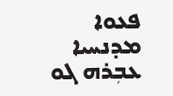ܦܥܘܐ ܡܕܢܚܝܐ ܥܒܼܪܗ ܓܘ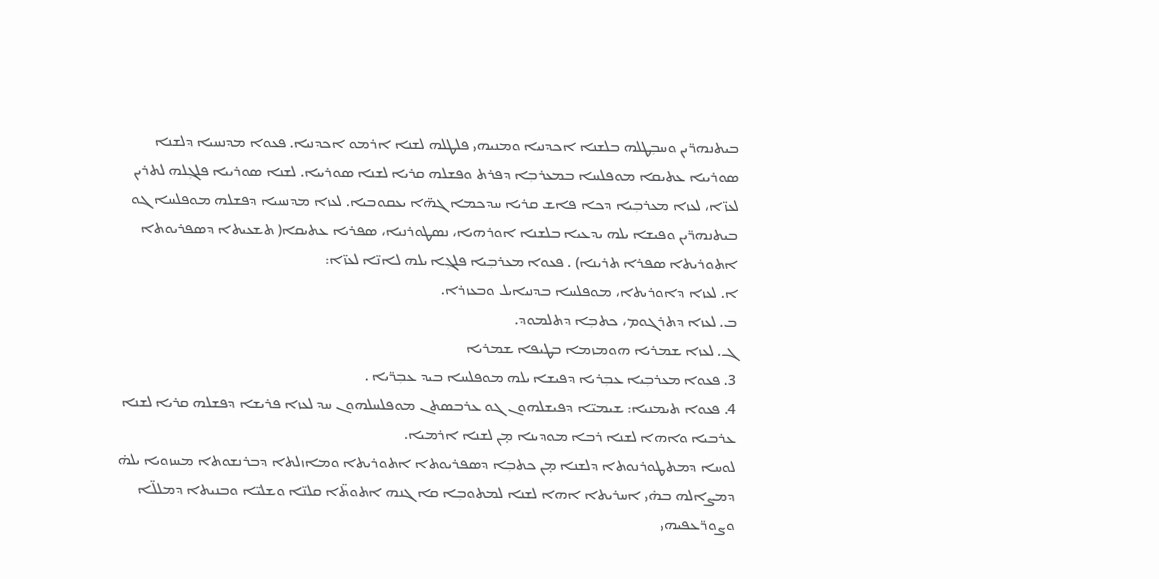ܒܝܬܢܗܪ̈ܝܢ ܘܚܒܼܛܠܗ ܒܠܫܢܐ ܐܟܕܢܝܐ ܘܡܢܝܗܝ ܦܠܛܠܗ ܠܫܢܐ ܐܪܡܘ ܐܟܕܢܝܐ. ܦܥܘܐ ܡܕܢܚܝܐ ܕܠܫܢܐ ܣܘܪܝܝܐ ܥܬܝܩܐ ܡܘܦܠܚܐ ܒܡܥܪܒܼܐ ܕܦܪܬ ܘܦܫܠܗ ܩܪܝܐ ܠܫܢܐ ܣܘܪܝܝܐ. ܠܫܢܐ ܣܘܪܝܝܐ ܦܠܓܼܠܗ ܠܬܪܝܢ ܠܥܙ̈ܐ، ܠܥܙܐ ܡܥܪܒܼܝܐ ܕܟܐ ܦܐܫ ܩܪܝܐ ܚܕܟܡܐ ܓܗ̈ܐ ܝܥܩܘܒܝܐ. ܠܥܙܐ ܡܕܢܚܝܐ ܕܦܫܠܗ ܡܘܦܠܚܐ ܓܘ ܒܝܬܢܗܪ̈ܝܢ ܘܦܝܫܐ ܝܠܗ ܝܕܥܝܐ ܒܠܫܢܐ ܐܘܪܗܝܐ، ܢܣܛܘܪܢܝܐ، ܣܦܪܝܐ ܥܬܝܩܐ( ܬܫܥܝܬܐ ܕܣܦܪܝܘܬܐ ܐܬܘܪܝܬܐ ܣܦܪܐ ܬܪܝܢܐ) . ܦܥܘܐ ܡܥܪܒܼܝܐ ܦܠܓܼܐ ܝܠܗ ܠܐܢ̈ܐ ܠܥܙ̈ܐ:
ܐ. ܠܥܙܐ ܕܐܘܪܝܬܐ، ܡܘܦܠܚܐ ܒܕܢܝܐܝܠ ܘܒܥܙܪܐ.
ܒ. ܠܥܙܐ ܕܬܪܓܘܡ، ܟܬܒܼܐ ܕܬܠܡܘܕ.
ܓ. ܠܥܙܐ ܫܡܪܝܐ ܗܘܡܙܡܐ ܒܛܝܦܐ ܫܡܪܝܐ
3. ܦܥܘܐ ܡܥܪܒܼܝܐ ܥܒܼܪܝܐ ܕܦܝܫܐ ܝܠܗ ܡܘܦܠܚܐ ܒܝܕ ܥܒܼܪ̈ܝܐ .
4. ܦܥܘܐ ܬܝܡܢܝܐ: ܫܝܡܝ̈ܐ ܕܦܝܫܠܗܘܢ ܓܘ ܥܪܒܣܬܢ ܡܘܦܠܚܠܗܘܢ ܚܕ ܠܥܙܐ ܦܪܝܫܐ ܕܦܫܠܗ ܩܪܝܐ ܠܫܢܐ ܥܪܒܝܐ ܘܐܗܐ ܠܫܢܐ ܪܒܐ ܡܘܕܝܢܐ ܡ̣ܢ ܠܫܢܐ ܐܪܡܝܐ.
ܠܘܚܐ ܕܡܬܛܘܪܢܘܬܐ ܕܠܫܢܐ ܡ̣ܢ ܟܬܒܼܐ ܕܣܦܪܝܘܬܐ ܐܬܘܪܝܬܐ ܘܡܐܙܠܬܐ ܕܒܪܢܫܘܬܐ ܡܚܙܘܝܐ ܝܠܗ̇ ܕܡܨܐܠܗ ܒܗ̇ܝ ܐܚܪܝܬܐ ܐܗܐ ܠܫܢܐ ܠܡܬܘܒܼܐ ܩܐ ܓܢܗ ܐܬܘܬ̈ܐ ܩܠܢ̈ܐ ܘܫܠܝ̈ܐ ܘܒܢܝܬܐ ܕܡܠܠ̈ܐ ܘܨܘܪ̈ܥܦܝܗܝ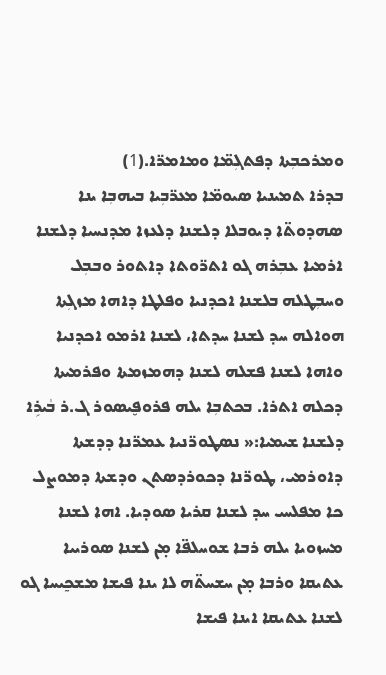ܘܡܪܟܒܼܬܐ ܕܦܬܓܼܡ̈ܐ ܘܡܐܡܪ̈ܐ.(1)
ܒܕܪܐ ܬܡܝܢܝܐ ܣܝܘܡ̈ܐ ܡܥܪ̈ܒܼܝܐ ܒܝܗܒܼܐ ܝܢܐ ܣܗܕܘܬ̈ܐ ܕܝܘܒܠܐ ܕܠܫܢܐ ܕܠܥܙܐ ܡܕܢܚܝܐ ܕܠܫܢܐ ܐܪܡܝܐ ܥܒܼܪܗ ܓܘ ܐܬܪ̈ܘܬܐ ܕܐܬܘܪ ܘܒܒܼܠ ܘܚܒܼܛܠܗ ܒܠܫܢܐ ܐܟܕܢܝܐ ܘܦܠܛܐ ܕܐܗܐ ܡܙܓܼܬܐ ܗܘܐܠܗ ܚܕ ܠܫܢܐ ܚܕܬܐ، ܠܫܢܐ ܐܪܡܘ ܐܟܕܢܝܐ ܘܐܗܐ ܠܫܢܐ ܦܫܠܗ ܠܫܢܐ ܕܗܡܙܡܬܐ ܘܦܪܡܝܬܐ ܕܟܠܗ ܐܬܪܐ. ܒܟܬܒܼܐ ܝܠܗ ܦܪܘܦ̮ܝܣܘܪ ܓ.ܪ ܒܵܝܪܹܐ ܕܠܫܢܐ ܫܝܡܝܐ:« ܢܣܛܘܪ̈ܢܝܐ ܥܡܪ̈ܢܐ ܕܕܫܬܐ ܕܐܘܪܡܝ، ܛܘܪ̈ܢܐ ܕܟܘܪܕܣܬܢ ܘܕܫܬܐ ܕܡܘܨܠ ܟܐ ܡܦܠܚܝ ܚܕ ܠܫܢܐ ܩܪܝܐ ܣܘܕܝܐ. ܐܗܐ ܠܫܢܐ ܡܚܙܘܝܐ ܝܠܗ ܪܒܐ ܫܘܚܠܦ̈ܐ ܡ̣ܢ ܠܫܢܐ ܣܘܪܝܝܐ ܥܬܝܩܐ ܘܪܒܐ ܡ̣ܢ ܚܫܚܬ̈ܗ ܠܐ ܝܢܐ ܦܝܫܐ ܡܫܟ̰ܝܚܐ ܓܘ ܠܫܢܐ ܥܬܝܩܐ ܐܝܢܐ ܦܝܫܐ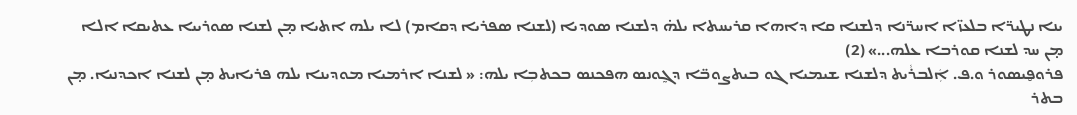ܝܢܐ ܢܛܝܪ̈ܐ ܒܠܥܙ̈ܐ ܐܚܪ̈ܢܐ ܕܠܫܢܐ ܩܐ ܕܐܗܐ ܩܪܝܚܬܐ ܝܠܗ̇ ܕܠܫܢܐ ܣܘܕܝܐ (ܠܫܢܐ ܣܦܪܝܐ ܕܩܐܡ) ܠܐ ܝܠܗ ܐܬܝܐ ܡ̣ܢ ܠܫܢܐ ܣܘܪܝܝܐ ܥܬܝܩܐ ܐܠܐ ܡ̣ܢ ܚܕ ܠܫܢܐ ܩܘܪܒܐ ܥܠܗ...» (2)
ܦܪܘܦ̮ܝܣܘܪ ܘ.ܦ. ܐܲܠܒܪܵܝܬ ܕܠܫܢܐ ܫܝܡܝܐ ܓܘ ܒܝܬܨܘܒ̈ܐ ܕܓ̰ܘܢܣ ܗܦܟܢܣ ܒܟܬܒܼܐ ܝܠܗ: « ܠܫܢܐ ܐܪܡܝܐ ܡܘܕܝܢܐ ܝܠܗ ܦܪܝܐܝܬ ܡ̣ܢ ܠܫܢܐ ܐܟܕܢܝܐ. ܡ̣ܢ ܒܬܪ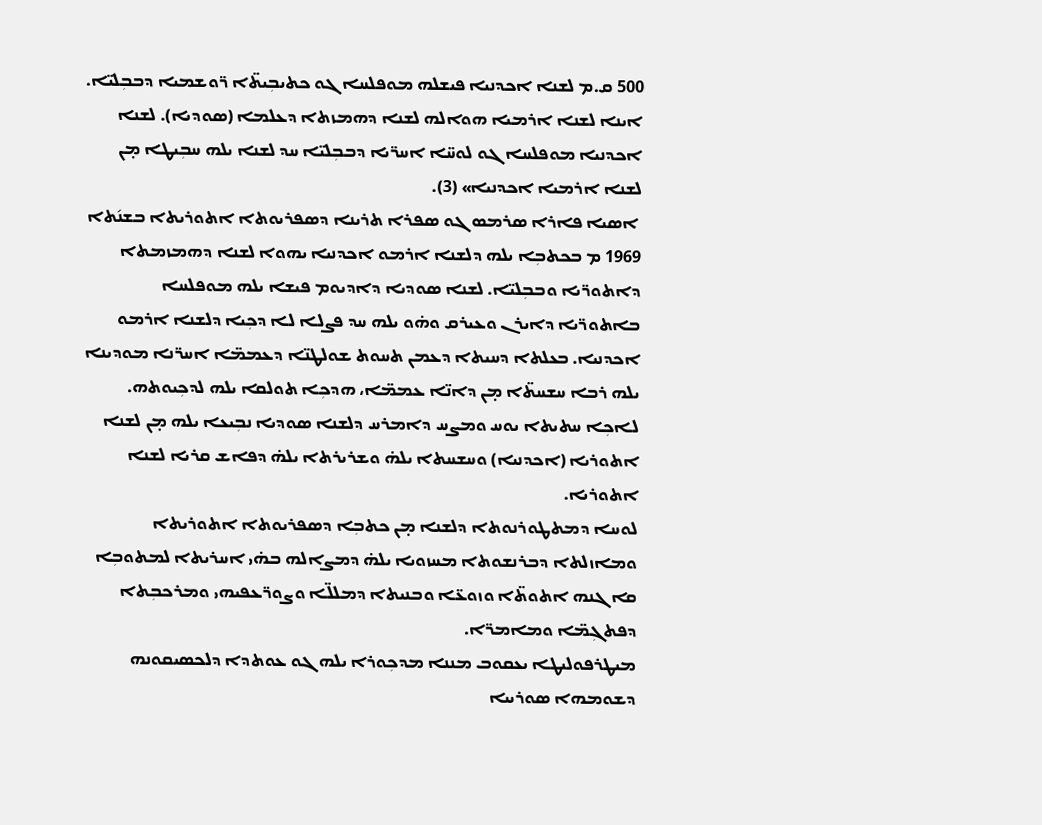500 ܩ.ܡ ܠܫܢܐ ܐܟܕܢܝܐ ܦܝܫܠܗ ܡܘܦܠܚܐ ܓܘ ܟܬܝܒܼܝܬ̈ܐ ܪ̈ܘܫܡܝܐ ܕܒܒܼܠܝ̈ܐ. ܐܝܢܐ ܠܫܢܐ ܐܪܡܝܐ ܗܘܐܠܗ ܠܫܢܐ ܕܗܡܙܬܐ ܕܥܠܡܐ (ܣܘܕܝܐ). ܠܫܢܐ ܐܟܕܢܝܐ ܡܘܦܠܚܐ ܓܘ ܠܘܚ̈ܐ ܐܚܪ̈ܝܐ ܕܒܒܼܠܝ̈ܐ ܚܕ ܠܫܢܐ ܝܠܗ ܚܒܼܝܛܐ ܡ̣ܢ ܠܫܢܐ ܐܪܡܝܐ ܐܟܕܢܝܐ» (3).
 ܐܣܝܐ ܦܐܪܐ ܣܪܡܣ ܓܘ ܣܦܪܐ ܬܪܝܢܐ ܕܣܦܪܝܘܬܐ ܐܬܘܪܝܬܐ ܒܫܢ݇ܬܐ 1969 ܡ ܒܟܬܒܼܐ ܝܠܗ ܕܠܫܢܐ ܐܪܡܘ ܐܟܕܢܝܐ ܝܗܘܐ ܠܫܢܐ ܕܗܡܙܡܬܐ ܕܐܬܘܪ̈ܝܐ ܘܒܒܼܠܝ̈ܐ. ܠܫܢܐ ܣܘܕܝܐ ܕܐܕܝܘܡ ܦܝܫܐ ܝܠܗ ܡܘܦܠܚܐ ܒܐܬܘܪ̈ܝܐ ܕܐܝܪܢ ܘܥܝܪܩ ܘܗ̇ܘ ܝܠܗ ܚܕ ܦܨܠܐ ܠܐ ܕܟܼܝܐ ܕܠܫܢܐ ܐܪܡܘ ܐܟܕܢܝܐ. ܒܥܠܬܐ ܕܚܝܬܐ ܕܥܡܢ ܬܚܘܬ ܫܘܠܛܢ̈ܐ ܕܥܡܡ̈ܐ ܐܚܪ̈ܢܐ ܡܘܕܝܢܐ ܝܠܗ ܪܒܐ ܚܫܚܬ̈ܐ ܡ̣ܢ ܕܐܢ̈ܐ ܥܡܡ̈ܐ، ܗܕܟܼܐ ܬܘܠܩܐ ܝܠܗ ܠܕܟܼܝܘܬܗ. ܠܐܟܼܐ ܚܬܝܬܐ ܝܘܚ ܘܡܨܚ ܕܐܡܪܚ ܕܠܫܢܐ ܣܘܕܝܐ ܢܒܼܝܥܐ ܝܠܗ ܡ̣ܢ ܠܫܢܐ ܐܬܘܪܝܐ (ܐܟܕܢܝܐ) ܘܚܫܚܬܐ ܝܠܗ̇ ܘܫܪܝܪܬܐ ܝܠܗ̇ ܕܦܐܫ ܩܪܝܐ ܠܫܢܐ ܐܬܘܪܝܐ.
ܠܘܚܐ ܕܡܬܛܘܪܢܘܬܐ ܕܠܫܢܐ ܡ̣ܢ ܟܬܒܼܐ ܕܣܦܪܝܘܬܐ ܐܬܘܪܝܬܐ ܘܡܐܙܠܬܐ ܕܒܪܢܫܘܬܐ ܡܚܙܘܝܐ ܝܠܗ̇ ܕܡܨܐܠܗ ܒܗ̇ܝ ܐܚܪܝܬܐ ܠܡܬܘܒܼܐ ܩܐ ܓܢܗ ܐܬܘܬ̈ܐ ܘܙܘܥ̈ܐ ܘܒܢܝܬܐ ܕܡܠܠ̈ܐ ܘܨܘܪ̈ܥܦܝܗܝ ܘܡܪܟܒܼܬܐ ܕܦܬܓܼܡ̈ܐ ܘܡܐܡܪ̈ܐ.
ܡܝܛܪܦܘܠܝܛܐ ܝܥܩܘܒ ܡܢܢܐ ܡܕܟܼܘܪܐ ܝܠܗ ܓܘ ܥܘܬܕܐ ܕܠܟܣܝܩܘܢܗ ܕܫܘܡܗܐ ܣܘܪܝܝܐ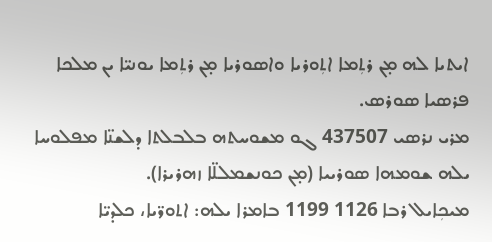ܐܝܬܝܐ ܠܗ ܡ̣ܢ ܪܬܼܡܐ ܐܬܼܘܪܝܐ ܘܐܣܘܪܝܐ ܡ̣ܢ ܪܬܼܡܐ ܝܘܢܝ̈ܐ ܝܢ ܡܠܟܐ ܦܪܣܝܐ ܣܘܪܣ.
ܡܪܝ ܢܪܣܝ 437507 ܓܘ ܡܫܘܚܬܗ ܒܠܒܠܬܐ ܕܠܫܢ̈ܐ ܡܦܠܘܚܐ ܝܠܗ ܫܘܡܗܐ ܣܘܪܝܝܐ (ܡ̣ܢ ܟܘܢܫܡܠܠ̈ܐ ܙܗܪܝܪܐ).
ܡܝܟܼܐܝܠ ܪܒܐ 1126 1199 ܒܐܡܪܐ ܝܠܗ: ܐܬܘܪ̈ܝܐ، ܟܠܕܝ̈ܐ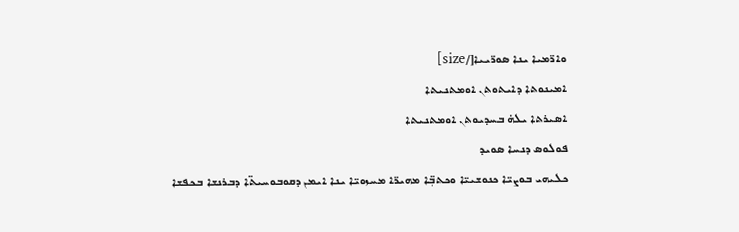ܘܐܪ̈ܡܝܐ ܝܢܐ ܣܘܪ̈ܝܝܐ[/size]
ܐܡܝܢܘܬܐ ܕܐܝܬܘܬܢ ܐܘܡܬܢܝܬܐ
ܐܣܝܪܬܐ ܝܠܗ̇ ܒܚܕܝܘܬܢ ܐܘܡܬܢܝܬܐ
ܦܘܠܘܣ ܕܢܚܐ ܣܘܝܕ
ܟܠܝܗܝ ܒܘܨܝ̈ܐ ܟܢܘܫܝܝ̈ܐ ܘܟܬܒܼ̈ܐ ܡܗܝܪ̈ܐ ܡܚܙܘܝ̈ܐ ܝܢܐ ܐܝܡܢ ܕܩܘܒܘܚܝܬ̈ܐ ܕܒܪܢܫܐ ܒܟܦܫܐ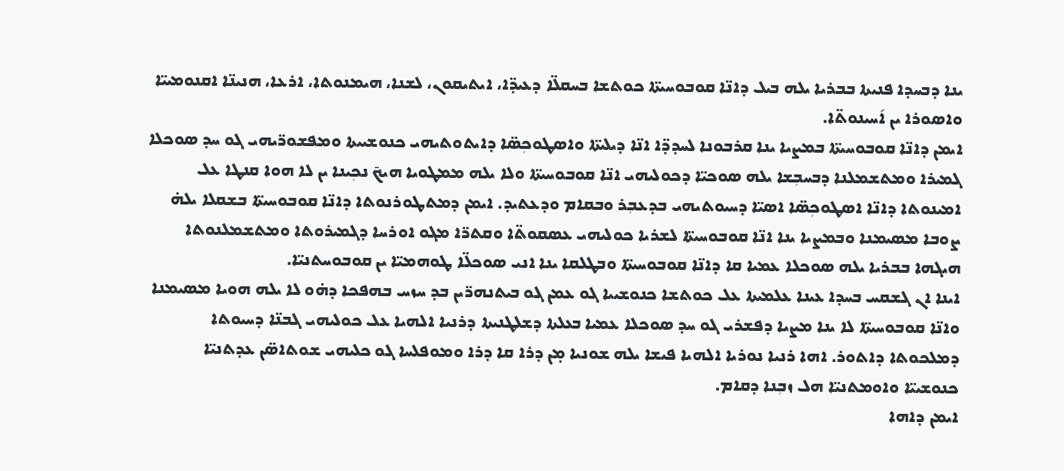ܝܢܐ ܕܒܚܕܐ ܦܢܝܬܐ ܒܒܪܝܐ ܝܠܗ ܒܝܠ ܕܐܢ̈ܐ ܩܘܒܘܚܝܬ̈ܐ ܟܘܬܫܐ ܒܚܩܠ̈ܐ ܕܥܝܕ̈ܐ، ܐܝܬܝܩܘܢ، ܠܫܢܐ، ܗܝܡܢܘܬܐ، ܐܪܥܐ، ܗܢܝܢ̈ܐ ܐܩܢܘܡܝܝ̈ܐ ܘܐܣܘܪܐ ܝܢ ܐ݇ܚܝܢܘܬ̈ܐ.
ܐܝܡܢ ܕܐܢ̈ܐ ܩܘܒܘܚܝܬ̈ܐ ܒܡܨܝܐ ܝܢܐ ܩܪܒܘܢܐ ܠܚܕܕ̈ܐ ܐܢ̈ܐ ܕܝܠܝܬ̈ܐ ܘܐܣܛܘܟܼܣ̈ܐ ܕܐܝܬܘܬܝܗܝ ܟܢܘܫܝܝܬܐ ܘܡܦܫܘܪ̈ܝܗܝ ܓܘ ܚܕ ܣܘܟܠܐ ܓܡܝܪܐ ܘܡܬܫܡܠܢܐ ܕܒܚܒܼܫܐ ܝܠܗ ܣܘܟܝ̈ܐ ܕܟܘܠܝܗܝ ܐܢ̈ܐ ܩܘܒܘܚܝܬ̈ܐ ܘܠܐ ܝܠܗ ܡܡܛܘܝܐ ܗܝܟ̃ ܢܟܼܝܢܐ ܝܢ ܠܐ ܗܘܐ ܩܢܛܐ ܥܠ ܐܡܝܢܘܬܐ ܕܐܢ̈ܐ ܐܣܛܘܟܼܣ̈ܐ ܐܣܝ̈ܐ ܕܚܝܘܬܝܗܝ ܒܕܥܒܼܪ ܘܒܩܐܡ ܘܕܥܬܝܕ. ܐܝܡܢ ܕܡܬܛܘܪܢܘܬܐ ܕܐܢ̈ܐ ܩܘܒܘܚܝܬ̈ܐ ܒܫܩܠܐ ܝܠܗ̇ ܨܘܒܐ ܡܣܝܡܢܐ ܘܒܡܨܝܐ ܝܢܐ ܐܢ̈ܐ ܩܘܒܘܚܝܬ̈ܐ ܠܫܪܝܐ ܟܘܠܝܗܝ ܥܣܩܘܬ̈ܐ ܘܩܬܪ̈ܐ ܡܓܘ ܐܘܪܚܐ ܕܓܡܝܪܘܬܐ ܘܡܬܫܡܠܢܘܬܐ ܗܝܓܗܐ ܒܒܪܝܐ ܝܠܗ ܣܘܟܠܐ ܥܡܝܐ ܩܐ ܕܐܢ̈ܐ ܩܘܒܘܚܝܬ̈ܐ ܘܒܛܠܩܐ ܝܢܐ ܐܢܝ ܣܘܟܠ̈ܐ ܛܘܗܡܝ̈ܐ ܝܢ ܩܘܒܘܚܬܢܝ̈ܐ.
ܐܝܢܐ ܐܢ ܓܫܩܚ ܒܚܕܐ ܥܝܢܐ ܥܠܡܝܬܐ ܥܠ ܟܘܬܫܐ ܟܢܘܫܝܝܐ ܓܘ ܥܡܢ ܓܘ ܒܝܬܢܗܪ̈ܝܢ ܒܕ ܚܙܚ ܒܗܦܟܐ ܕܗ̇ܘ ܠܐ ܝܠܗ ܗܘܝܐ ܡܣܝܡܢܐ ܘܐܢ̈ܐ ܩܘܒܘܚܝܬ̈ܐ ܠܐ ܝܢܐ ܡܨܝܐ ܕܦܫܪܝ ܓܘ ܚܕ ܣܘܟܠܐ ܥܡܝܐ ܒܥܠܬܐ ܕܫܠܛܢܝܬܐ ܕܪܢܝܐ ܐܠܗܝܐ ܥܠ ܟܘܠܝܗܝ ܓܒܢ̈ܐ ܕܚܝܘܬܐ ܕܡܠܟܘܬܐ ܕܐܬܘܪ. ܐܗܐ ܪܢܝܐ ܢܘܪܝܐ ܐܠܗܝܐ ܦܝܫܐ ܝܠܗ ܫܘܢܝܐ ܡ̣ܢ ܕܪܐ ܩܐ ܕܪܐ ܘܡܘܦܠܚܐ ܓܘ ܟܠܝܗܝ ܫܘܬܐܣ̈ܢ ܥܕܬܢܝ̈ܐ ܟܢܘܫܝܝ̈ܐ ܘܐܘܡܬܢܝ̈ܐ ܗܠ ܙܒܼܢܐ ܕܩܐܡ.
ܐܝܡܢ ܕܐܗܐ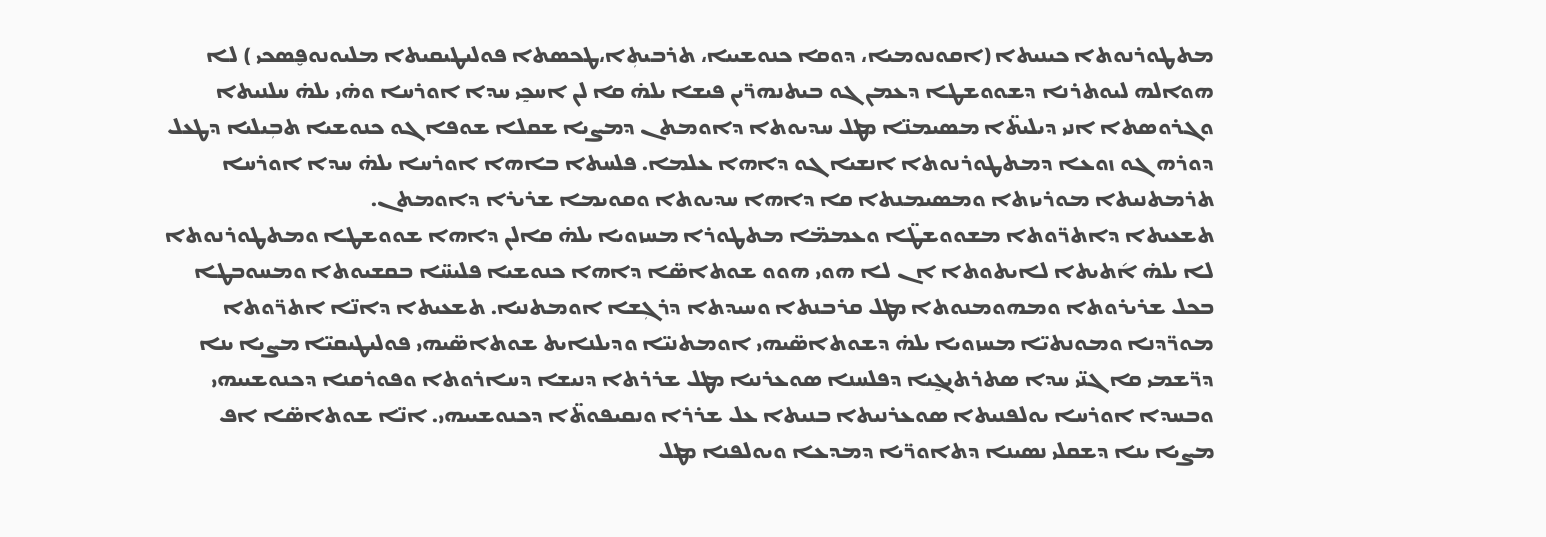ܡܬܛܘܪܢܘܬܐ ܟܝܢܝܬܐ (ܐܩܘܢܘܡܝܐ، ܕܘܩܐ ܟܢܘܫܝܝܐ، ܬܪܒܝܬܼܐ،ܛܟܣܬܐ ܦܘܠܝܛܝܩܝܬܐ ܡܠܝܘܢܘܦ̮ܣܟܝ ) ܠܐ ܗܘܐܠܗ ܠܝܘܬܪܢܐ ܕܫܘܘܫܛܐ ܕܥܡܢ ܓܘ ܒܝܬܢܗܪ̈ܝܢ ܦܝܫܐ ܝܠܗ̇ ܩܐ ܠܢ ܐܚܟ̰ܝ ܚܕܐ ܐܘܪܚܐ ܘܗ̇ܝ ܝܠܗ̇ ܚܠܢܝܬܐ ܘܓܪܘܣܬܐ ܐܢܝ ܕܝܠܝܬ̈ܐ ܡܣܝܡܢ̈ܐ ܡܛܠ ܚܕܝܘܬܐ ܕܐܘܡܬܢ ܕܡܨܝܐ ܫܩܠܐ ܫܘܦܐ ܓܘ ܟܢܘܫܝܐ ܬܒܼܝܠܝܐ ܕܛܥܠ ܕܘܪܗ ܓܘ ܙܘܥܐ ܕܡܬܛܘܪܢܘܬܐ ܐܢܫܝܐ ܓܘ ܕܐܗܐ ܥܠܡܐ. ܦܠܚܬܐ ܒܐܗܐ ܐܘܪܚܐ ܝܠܗ̇ ܚܕܐ ܐܘܪܚܐ ܬܪܡܬܢܝܬܐ ܡܘܪܝܙܬܐ ܘܡܣܝܡܢܬܐ ܩܐ ܕܐܗܐ ܚܕܝܘܬܐ ܘܩܘܝܡܐ ܫܪܝܪܐ ܕܐܘܡܬܢ.
ܬܫܥܝܬܐ ܕܐܬܪ̈ܘܬܐ ܡܫܘܘܫܛ̈ܐ ܘܥܡܡ̈ܐ ܡܬܛܘܪܐ ܡܚܙܘܝܐ ܝܠܗ̇ ܩܐܠܢ ܕܐܗܐ ܫܘܘܫܛܐ ܘܡܬܛܘܪܢܘܬܐ ܠܐ ܝܠܗ̇ ܐ݇ܬܝܬܐ ܠܐܝܬܘܬܐ ܐܢ ܠܐ ܗܘܝ ܗܘܘ ܫܘܬܐܣ̈ܐ ܕܐܗܐ ܟܢܘܫܝܐ ܦܠܝܚ̈ܐ ܒܩܫܝܘܬܐ ܘܡܚܘܒܛܐ ܒܟܠ ܫܪܝܪܘܬܐ ܘܡܗܘܡܢܘܬܐ ܡܛܠ ܩܪܒܢܬܐ ܘܚܝܕܬܐ ܕܪܓܼܫܐ ܐܘܡܬܢܝܐ. ܬܫܥܝܬܐ ܕܐܢ̈ܐ ܐܬܪ̈ܘܬܐ ܡܘܪ̈ܕܢܐ ܘܡܘܢܬܝ̈ܐ ܡܚܙܘܝܐ ܝܠܗ̇ ܕܫܘܬܐܣ̈ܝܗܝ ܐܘܡܬܢܝ̈ܐ ܘܕܝܠܢܐܝܬ ܫܘܬܐܣ̈ܝܗܝ ܦܘܠܝܛܝܩܝ̈ܐ ܡܨܝܐ ܝܢܐ ܕܪ̈ܫܡܝ ܩܐ ܓܢ̈ܝ ܚܕܐ ܣܬܪܬܝܓ̰ܝܐ ܕܦܠܚܢܐ ܣܘܥܪܢܝܐ ܡܛܠ ܫܪܪܬܐ ܕܢܝܫܐ ܕܚܐܪܘܬܐ ܘܦܘܪܩܢܐ ܕܟܢܘܫܝܝܗܝ ܘܒܚܕܐ ܐܘܪܚܐ ܝܘܠܦܢܝܬܐ ܣܘܥܪܢܝܬܐ ܒܢܝܬܐ ܥܠ ܫܪܪܐ ܘܢܩܝܦܘܬ̈ܐ ܕܟܢܘܫܝܝܗܝ. ܐܢ̈ܐ ܫܘܬܐܣ̈ܐ ܐܦ ܡܨܝܐ ܝܢܐ ܕܫܩܠܝ ܢܣܝܢܐ ܕܬܐܘܪ̈ܝܐ ܕܡܕܥܐ ܘܝܘܠܦܢܐ ܡܛܠ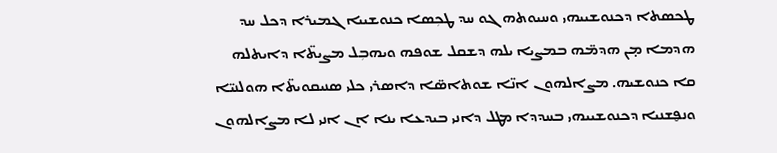ܛܟܣܬܐ ܕܟܢܘܫܝܝܗܝ ܘܚܝܘܬܗ ܓܘ ܚܕ ܛܟܼܣܐ ܟܢܘܫܝܝܐ ܓܡܝܪܐ ܕܟܠ ܚܕ ܗܕܡܐ ܡ̣ܢ ܗܕܡ̈ܗ ܒܡܨܝܐ ܝܠܗ ܕܫܩܠ ܫܘܦܗ ܘܝܗܒܼܠ ܡܨܝܬ̈ܐ ܕܐܝܬܠܗ ܩܐ ܟܢܘܫܝܗ. ܡܨܐܠܗܘܢ ܐܢ̈ܐ ܫܘܬܐܣ̈ܐ ܕܐܣܪܝ ܟܠܝ ܣܢܝܩܘܝܬ̈ܐ ܗܘܠܢܝ̈ܐ ܘܢܦ̮ܫܢܝܐ ܕܟܢܘܫܝܝܗܝ ܒܚܕܕܐ ܡܛܠ ܕܐܢܝ ܒܝܕܥܐ ܝܢܐ ܐܢ ܐܢܝ ܠܐ ܡܨܐܠܗܘܢ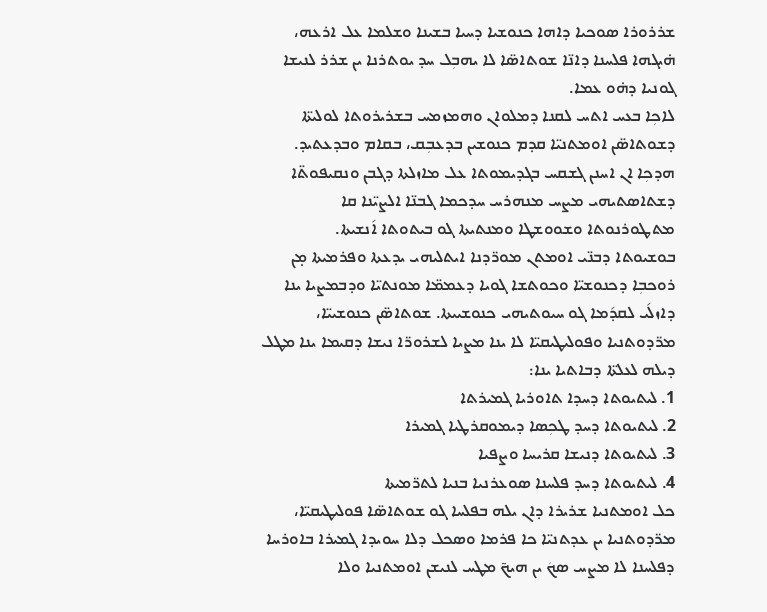ܫܪܪܘܪܐ ܣܘܟܝܐ ܕܐܗܐ ܟܢܘܫܝܐ ܕܚܝܐ ܒܫܝܢܐ ܘܫܠܡܐ ܥܠ ܐܪܥܗ، ܗ̇ܝܓܗܐ ܦܠܚܢܐ ܕܐܢ̈ܐ ܫܘܬܐܣ̈ܐ ܠܐ ܝܗܒܼܠ ܚܕ ܝܘܬܪܢܐ ܝܢ ܫܪܪ ܠܢܝܫܐ ܓܘܢܝܐ ܕܗ̇ܘ ܥܡܐ.
ܠܐܟܼܐ ܒܥܚ ܐܬܚ ܠܩܢܐ ܕܡܠܘܐܢ ܘܗܡܙܡܚ ܒܫܪܝܪܘܬܐ ܠܘܠܝܬ̈ܐ ܕܫܘܬܐܣ̈ܢ ܐܘܡܬܢܝ̈ܐ ܩܕܡ ܟܢܘܫܝܢ ܒܕܥܒܼܩ، ܒܩܐܡ ܘܒܕܥܬܝܕ. ܗܕܟܼܐ ܐܢ ܐܚܢܢ ܓܫܩܚ ܒܓܕܝܡܘܬܐ ܥܠ ܡܐܙܠܬܐ ܕܓܒܢ ܘܢܩܝܦܘܬ̈ܐ ܕܫܬܐܣܬܝܗܝ ܡܨܚ ܡܢܗܪܚ ܚܕܟܡܐ ܓܒܢ̈ܐ ܐܠܨܝ̈ܢܐ ܩܐ ܡܬܛܘܪܢܘܬܐ ܘܫܘܘܫܛܐ ܘܡܢܬܝܬܐ ܓܘ ܒܝܬܘܬܐ ܐ݇ܢܫܝܬܐ.
ܒܘܫܝܘܬܐ ܕܒܢ̈ܝ ܐܘܡܬܢ ܡܘܪ̈ܕܢܐ ܐܝܬܠܝܗܝ ܝܕܥܬܐ ܘܦܪܡܝܬܐ ܡ̣ܢ ܪܘܟܒܼܐ ܕܟܢܘܫܝ̈ܐ ܘܟܘܬܫܐ ܓܘܝܐ ܕܥܡܡ̈ܐ ܡܘܢܬܝ̈ܐ ܘܕܒܡܨܝܐ ܝܢܐ ܕܐܙܠ݇ܝ ܠܩܕ݇ܡܐ ܓܘ ܚܝܘܬܝܗܝ ܟܢܘܫܝܝܬܐ. ܫܘܬܐܣ̈ܢ ܟܢܘܫܝܝ̈ܐ، ܡܪ̈ܕܘܬܢܝܐ ܘܦܘܠܝܛܝܩܝ̈ܐ ܠܐ ܝܢܐ ܡܨܝܐ ܠܫܪܘܪ̈ܐ ܢܝܫܐ ܕܩܝܡܐ ܝܢܐ ܡܛܠ ܕܝܠܗ ܠܥܠܬ̈ܐ ܕܒܐܬܝܐ ܝܢܐ:
1. ܠܝܬܝܘܬܐ ܕܚܕܐ ܬܐܘܪܝܐ ܓܡܝܪܬܐ
2. ܠܝܬܝܘܬܐ ܕܚܕ ܛܟܼܣܐ ܕܝܡܘܩܪܛܝܐ ܓܡܝܪܐ
3. ܠܝܬܝܘܬܐ ܕܢܝܫܐ ܩܪܝܚܐ ܘܨܦܝܐ
4. ܠܝܬܝܘܬܐ ܕܚܕ ܦܠܚܢܐ ܣܘܥܪܢܝܐ ܒܢܝܐ ܠܬܪ̈ܡܝܬܐ
ܟܠ ܐܘܡܬܢܝܐ ܫܪܝܪܐ ܕܐܢ ܝܠܗ ܒܦܠܚܐ ܓܘ ܫܘܬܐܣ̈ܐ ܦܘܠܝܛܝܩܝ̈ܐ، ܡܪ̈ܕܘܬܢܝܐ ܝܢ ܥܕܬܢܝ̈ܐ ܟܐ ܦܪܡܐ ܘܣܟܠ ܕܠܐ ܚܘܝܕܐ ܓܡܝܪܐ ܒܐܘܪܚܐ ܕܦܠܚܢܐ ܠܐ ܡܨܚ ܣܟܿ ܝܢ ܗܝܟ̃ ܡܛܚ ܠܢܝܫܢ ܐܘܡܬܢܝܐ ܘܠܐ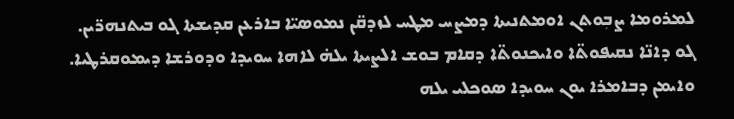ܠܡܪܘܡܐ ܨܒܼܘܬܢ ܐܘܡܬܢܝܬܐ ܕܡܨܚ ܡܛܚ ܠܙܕܩ̈ܢ ܢܡܘܣܝ̈ܐ ܒܐܪܥܢ ܩܕܝܫܬܐ ܓܘ ܒܝܬܢܗܪ̈ܝܢ.
ܓܘ ܕܐܢ̈ܐ ܢܩܝܦܘܬ̈ܐ ܘܐܝܟܢܘܬ̈ܐ ܕܩܐܡ ܒܘܫ ܐܠܨܝܬܐ ܝܠܗ̇ ܠܐܗܐ ܚܘܝܕܐ ܘܕܘܪܫܐ ܕܝܡܘܩܪܛܝܐ. ܘܐܝܡܢ ܕܒܐܡܪܐ ܝܘܢ ܚܘܝܕܐ ܣܘܟܠܝ ܝܠܗ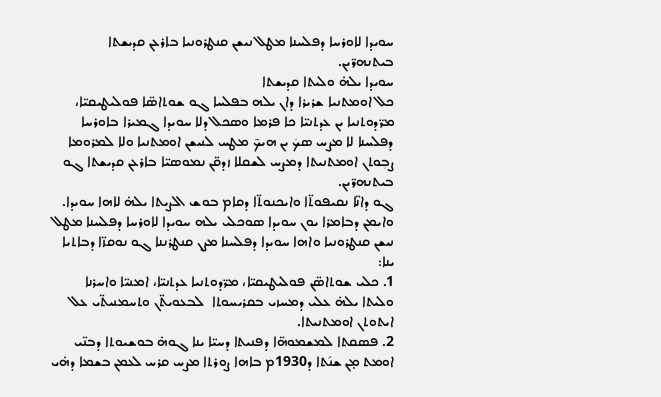ܚܘܝܕܐ ܠܐܘܪܚܐ ܕܦܠܚܢܐ ܡܛܠ ܢܝܫܢ ܩܢܛܪܘܢܝܐ ܒܐܪܥܢ ܩܕܝܫܬܐ ܒܝܬܢܗܪ̈ܝܢ.
ܚܘܝܕܐ ܝܠܗ̇ ܘܠܝܬܐ ܩܕܝܫܬܐ
ܟܠ ܐܘܡܬܢܝܐ ܫܪܝܪܐ ܕܐܢ ܝܠܗ ܒܦܠܚܐ ܓܘ ܫܘܬܐܣ̈ܐ ܦܘܠܝܛܝܩܝ̈ܐ، ܡܪ̈ܕܘܬܢܝܐ ܝܢ ܥܕܬܢܝ̈ܐ ܟܐ ܦܪܡܐ ܘܣܟܠ ܕܠܐ ܚܘܝܕܐ ܓܡܝܪܐ ܒܐܘܪܚܐ ܕܦܠܚܢܐ ܠܐ ܡܨܚ ܣܟܿ ܝܢ ܗܝܟ̃ ܡܛܚ ܠܢܝܫܢ ܐܘܡܬܢܝܐ ܘܠܐ ܠܡܪܘܡܐ ܨܒܼܘܬܢ ܐܘܡܬܢܝܬܐ ܕܡܨܚ ܠܫܩܠܐ ܙܕܩ̈ܢ ܢܡܘܣܝ̈ܐ ܒܐܪܥܢ ܩܕܝܫܬܐ ܓܘ ܒܝܬܢܗܪ̈ܝܢ.
ܓܘ ܕܐܢ̈ܐ ܢܩܝܦܘܬ̈ܐ ܘܐܝܟܢܘܬ̈ܐ ܕܩܐܡ ܒܘܫ ܐܠܨܝܬܐ ܝܠܗ̇ ܠܐܗܐ ܚܘܝܕܐ. ܘܐܝܡܢ ܕܒܐܡܪܐ ܝܘܢ ܚܘܝܕܐ ܣܘܟܠܝ ܝܠܗ ܚܘܝܕܐ ܠܐܘܪܚܐ ܕܦܠܚܢܐ ܡܛܠ ܢܝܫܢ ܩܢܛܪܘܢܝܐ ܘܐܗܐ ܚܘܝܕܐ ܕܦܠܚܢܐ ܡܨܢ ܩܢܛܪܢܢܐ ܓܘ ܢܘܩܙ̈ܐ ܕܒܐܬܝܐ ܝܢܐ:
1. ܟܠܝ ܫܘܬܐܣ̈ܢ ܦܘܠܝܛܝܩܝ̈ܐ، ܡܪ̈ܕܘܬܢܝܐ ܥܕܬܢܝ̈ܐ، ܐܡܢܝ̈ܐ ܘܐܚܪܢܐ ܘܠܝܬܐ ܝܠܗ̇ ܥܠܝ ܕܡܚܙܝ ܒܩܪܝܚܘܬܐ  ܠܒܥܘܝܬ̈ܢ ܘܬܚܡܢܝܬ̈ܝ ܥܠ ܐܝܬܘܬܢ ܐܘܡܬܢܝܬܐ.
2. ܦܣܩܬܐ ܠܡܫܡܘܗ̈ܐ ܕܦܢܝܬܐ ܕܚܝ̈ܐ ܝܢܐ ܓܘܗ̇ ܒܘܫܝܘܬܐ ܕܒܢ̈ܝ ܐܘܡܬ ܡ̣ܢ ܫܢ݇ܬܐ ܕ1930ܡ ܒܐܗܐ ܨܘܪܬܐ ܡܨܚ ܩܪܚ ܠܥܡܢ ܒܫܡܐ ܕܗ̇ܝ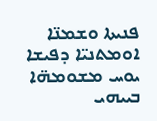ܦܢܝܬܐ ܘܫܡܢ̈ܐ ܐܘܡܬܢܝ̈ܐ ܕܦܝܫܐ ܝܘܚ ܡܫܘܡܗ̈ܐ ܒܝܝܗܝ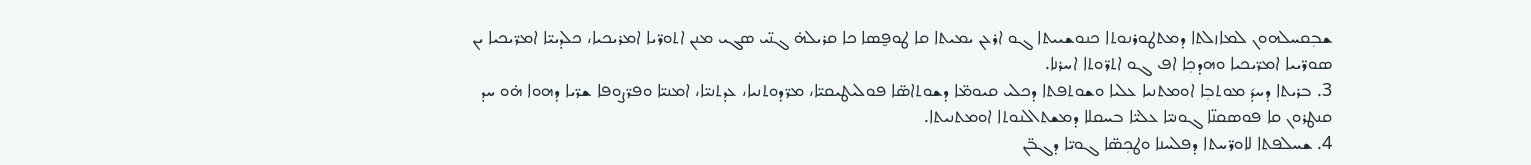ܫܒܼܩܚܠܗܘܢ ܠܡܐܙܠܬܐ ܕܡܬܛܘܪܢܘܬܐ ܟܢܘܫܝܝܬܐ ܓܘ ܐܪܥܢ ܝܡܝܬܐ ܩܐ ܛܘܦ̮ܣܐ ܟܐ ܩܪܝܠܗ̇ ܓܢ̈ܝ ܣܓܝ ܡܢܢ ܐܬܘܪ̈ܝܐ ܐܡܪܝܟܝܐ، ܟܠܕܝܝ̈ܐ ܐܡܪ̈ܝܟܝܐ ܝܢ ܣܘܪ̈ܝܝܐ ܐܡܪ̈ܝܟܝܐ ܘܗܕܟܼܐ ܐܦ ܓܘ ܐܬܪ̈ܘܬܐ ܐܚܪܢܐ.
3. ܒܪܝܬܐ ܕܚܕ݇ ܡܘܬܒܼܐ ܐܘܡܬܢܝܐ ܥܠܝܐ ܘܫܘܬܦܬܐ ܕܟܠܝ ܩܝܘܡ̈ܐ ܕܫܘܬܐܣ̈ܐ ܦܘܠܝܛܝܩܝ̈ܐ، ܡܪ̈ܕܘܬܢܝܐ، ܥܕܬܢܝ̈ܐ، ܐܡܢܝ̈ܐ ܘܦܪ̈ܨܘܦܐ ܫܪ̈ܝܐ ܕܗܘܐ ܗ̇ܘ ܚܕ ܩܢܛܪܘܢ ܩܐ ܦܘܣܩܢ̈ܐ ܓܘܢܝ̈ܐ ܥܠܝ̈ܐ ܒܚܩܠܐ ܕܡܫܬܐܠܢܘܬܐ ܐܘܡܬܢܝܬܐ.
4. ܫܚܠܦܬܐ ܠܐܘܪ̈ܚܬܐ ܕܦܠܚܢܐ ܘܛܟܼܣ̈ܐ ܓܘܝ̈ܐ ܕܓܒ̈ܢ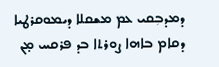ܕܡܕܒܼܩܝ ܥܡ ܡܫܩܠܐ ܕܝܡܘܩܪܛܝܐ ܕܩܐܡ ܒܐܗܐ ܨܘܪܬܐ ܒܕ ܦܪܩܚ ܡ̣ܢ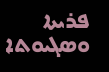ܦܪܝܬܐ ܘܣܓܝܘܬܐ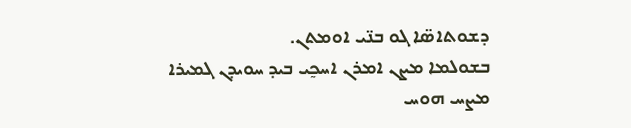ܕܫܘܬܐܣ̈ܐ ܓܘ ܒܢ̈ܝ ܐܘܡܬܢ.
ܒܫܘܠܡܐ ܡܨܢ ܐܡܪܢ ܐܚܟ̰ܝ ܒܝܕ ܚܘܝܕܢ ܓܡܝܪܐ ܡܨܚ ܗܘܚ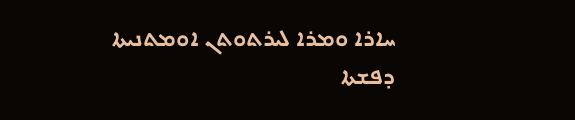ܚܐܪܐ ܘܡܪܐ ܠܝܪܬܘܬܢ ܐܘܡܬܢܝܬܐ ܕܦܫܬܐ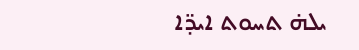ܝܠܗ̇ ܬܚܘܬ ܐܝܕ̈ܐ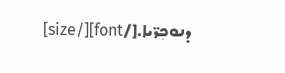ܕܢܘܟܼܪ̈ܝܐ.[/font][/size]